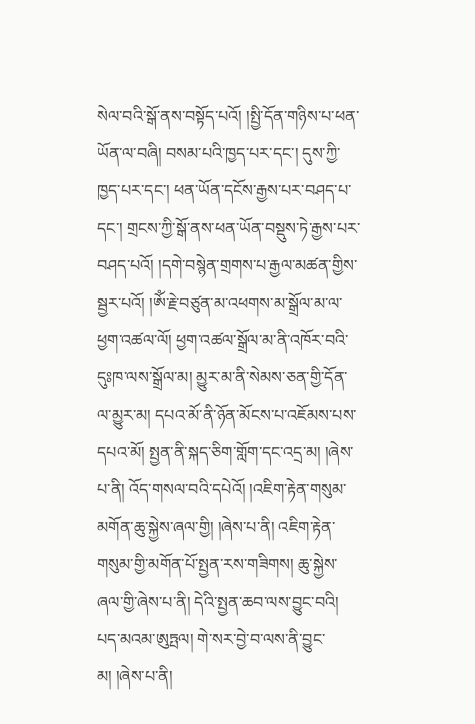སེལ་བའི་སྒོ་ནས་བསྟོད་པའོ། །སྤྱི་དོན་གཉིས་པ་ཕན་ཡོན་ལ་བཞི། བསམ་པའི་ཁྱད་པར་དང་། དུས་ཀྱི་ཁྱད་པར་དང་། ཕན་ཡོན་དངོས་རྒྱས་པར་བཤད་པ་དང་། གྲངས་ཀྱི་སྒོ་ནས་ཕན་ཡོན་བསྡུས་ཏེ་རྒྱས་པར་བཤད་པའོ། །དགེ་བསྙེན་གྲགས་པ་རྒྱལ་མཚན་གྱིས་སྦྱར་པའོ། །ༀ་རྗེ་བཙུན་མ་འཕགས་མ་སྒྲོལ་མ་ལ་ཕྱག་འཚལ་ལོ། ཕྱག་འཚལ་སྒྲོལ་མ་ནི་འཁོར་བའི་དུཿཁ་ལས་སྒྲོལ་མ། མྱུར་མ་ནི་སེམས་ཅན་གྱི་དོན་ལ་མྱུར་མ། དཔའ་མོ་ནི་ཉོན་མོངས་པ་འཇོམས་པས་དཔའ་མོ། སྤྱན་ནི་སྐད་ཅིག་གློག་དང་འདྲ་མ། །ཞེས་པ་ནི། འོད་གསལ་བའི་དཔེའོ། །འཇིག་རྟེན་གསུམ་མགོན་ཆུ་སྐྱེས་ཞལ་གྱི། །ཞེས་པ་ནི། འཇིག་རྟེན་གསུམ་གྱི་མགོན་པོ་སྤྱན་རས་གཟིགས། ཆུ་སྐྱེས་ཞལ་གྱི་ཞེས་པ་ནི། དེའི་སྤྱན་ཆབ་ལས་བྱུང་བའི། པད་མའམ་ཨུཏྤལ། གེ་སར་བྱེ་བ་ལས་ནི་བྱུང་མ། །ཞེས་པ་ནི།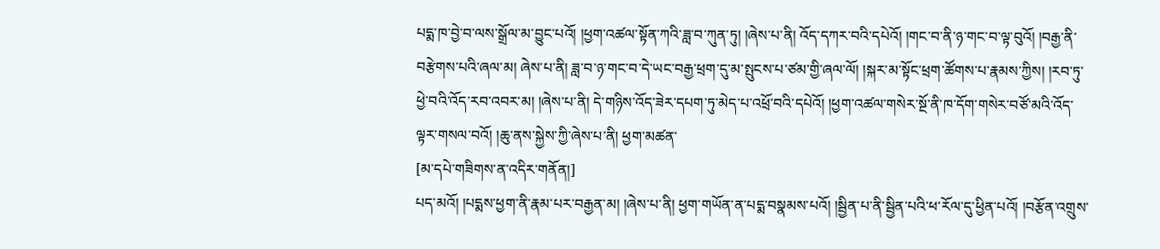པདྨ་ཁ་བྱེ་བ་ལས་སྒྲོལ་མ་བྱུང་པའོ། །ཕྱག་འཚལ་སྟོན་ཀའི་ཟླ་བ་ཀུན་ཏུ། །ཞེས་པ་ནི། འོད་དཀར་བའི་དཔེའོ། །གང་བ་ནི་ཉ་གང་བ་ལྟ་བུའོ། །བརྒྱ་ནི་བརྩེགས་པའི་ཞལ་མ། ཞེས་པ་ནི། ཟླ་བ་ཉ་གང་བ་དེ་ཡང་བརྒྱ་ཕྲག་དུ་མ་སྤུངས་པ་ཙམ་གྱི་ཞལ་ལོ། །སྐར་མ་སྟོང་ཕྲག་ཚོགས་པ་རྣམས་ཀྱིས། །རབ་ཏུ་ཕྱེ་བའི་འོད་རབ་འབར་མ། །ཞེས་པ་ནི། དེ་གཉིས་འོད་ཟེར་དཔག་ཏུ་མེད་པ་འཕྲོ་བའི་དཔེའོ། །ཕྱག་འཚལ་གསེར་སྔོ་ནི་ཁ་དོག་གསེར་བཙོ་མའི་འོད་ལྟར་གསལ་བའོ། །ཆུ་ནས་སྐྱེས་ཀྱི་ཞེས་པ་ནི། ཕྱག་མཚན་
[མ་དཔེ་གཟིགས་ན་འདིར་གནོན།]
པད་མའོ། །པདྨས་ཕྱག་ནི་རྣམ་པར་བརྒྱན་མ། །ཞེས་པ་ནི། ཕྱག་གཡོན་ན་པདྨ་བསྣམས་པའོ། །སྦྱིན་པ་ནི་སྦྱིན་པའི་ཕ་རོལ་དུ་ཕྱིན་པའོ། །བརྩོན་འགྲུས་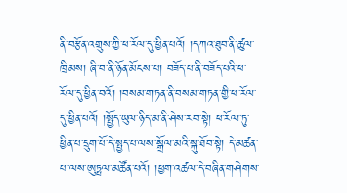ནི་བརྩོན་འགྲུས་ཀྱི་ཕ་རོལ་དུ་ཕྱིན་པའོ། །དཀའ་ཐུབ་ནི་ཚུལ་ཁྲིམས། ཞི་བ་ནི་ཉོན་མོངས་པ། བཟོད་པ་ནི་བཟོད་པའི་ཕ་རོལ་དུ་ཕྱིན་བའོ། །བསམ་གཏན་ནི་བསམ་གཏན་གྱི་ཕ་རོལ་དུ་ཕྱིན་པའོ། །སྤྱོད་ཡུལ་ཉིད་མ་ནི་ཤེས་རབ་སྟེ། ཕ་རོལ་ཏུ་ཕྱིན་པ་དྲུག་པོ་དེ་སྤྱད་པ་ལས་སྒྲོལ་མའི་སྐུ་ཐོབ་སྟེ། དེ་མཚན་པ་ལས་ཨུཏྤལ་མཚོན་པའོ། །ཕྱག་འཚལ་དེ་བཞིན་གཤེགས་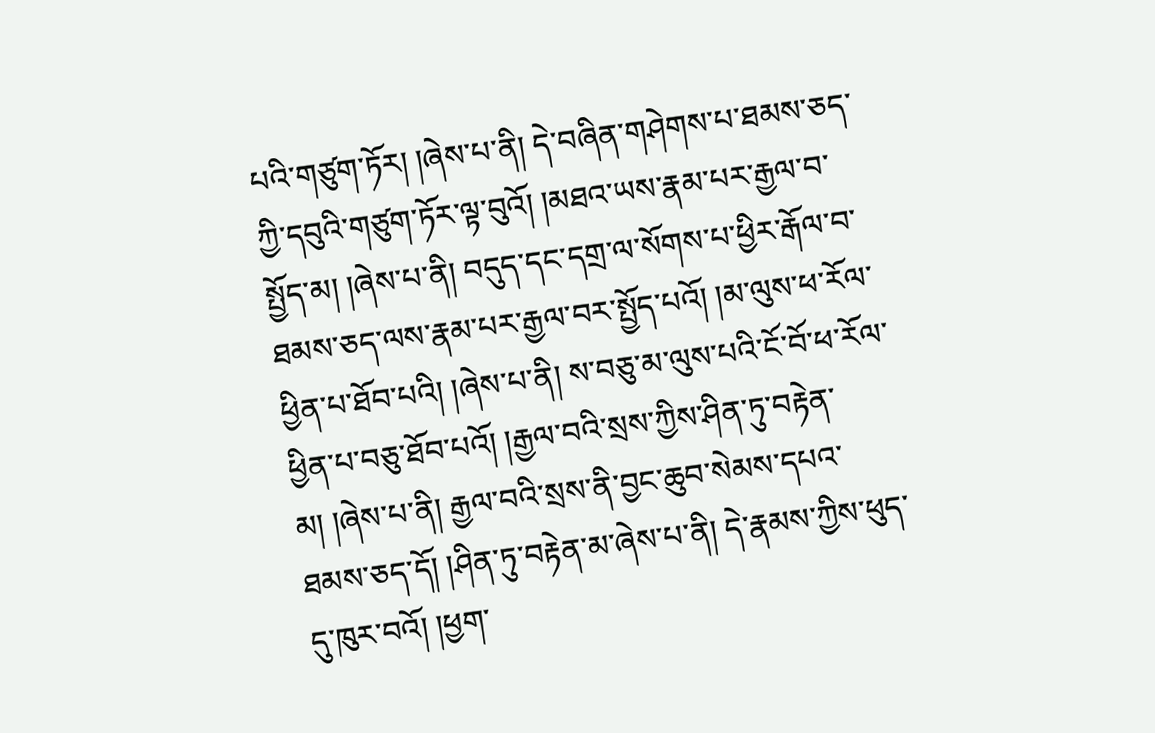པའི་གཙུག་ཏོར། །ཞེས་པ་ནི། དེ་བཞིན་གཤེགས་པ་ཐམས་ཅད་ཀྱི་དབུའི་གཙུག་ཏོར་ལྟ་བུའོ། །མཐའ་ཡས་རྣམ་པར་རྒྱལ་བ་སྤྱོད་མ། །ཞེས་པ་ནི། བདུད་དང་དགྲ་ལ་སོགས་པ་ཕྱིར་རྒོལ་བ་ཐམས་ཅད་ལས་རྣམ་པར་རྒྱལ་བར་སྤྱོད་པའོ། །མ་ལུས་ཕ་རོལ་ཕྱིན་པ་ཐོབ་པའི། །ཞེས་པ་ནི། ས་བཅུ་མ་ལུས་པའི་ངོ་བོ་ཕ་རོལ་ཕྱིན་པ་བཅུ་ཐོབ་པའོ། །རྒྱལ་བའི་སྲས་ཀྱིས་ཤིན་ཏུ་བརྟེན་མ། །ཞེས་པ་ནི། རྒྱལ་བའི་སྲས་ནི་བྱང་ཆུབ་སེམས་དཔའ་ཐམས་ཅད་དོ། །ཤིན་ཏུ་བརྟེན་མ་ཞེས་པ་ནི། དེ་རྣམས་ཀྱིས་ཕུད་དུ་ཁུར་བའོ། །ཕྱག་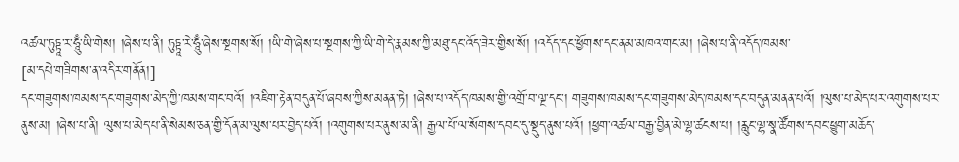འཚལ་ཏུཏྟཱ་ར་ཧཱུྃ་ཡི་གེས། །ཞེས་པ་ནི། ཏུཏྟཱ་རེ་ཧཱུྃ་ཞེས་སྔགས་སོ། །ཡི་གེ་ཞེས་པ་སྔགས་ཀྱི་ཡི་གེ་དེ་རྣམས་ཀྱི་མཐུ་དང་འོད་ཟེར་གྱིས་སོ། །འདོད་དང་ཕྱོགས་དང་ནམ་མཁའ་གང་མ། །ཞེས་པ་ནི་འདོད་ཁམས་
[མ་དཔེ་གཟིགས་ན་འདིར་གནོན།]
དང་གཟུགས་ཁམས་དང་གཟུགས་མེད་ཀྱི་ཁམས་གང་བའོ། །འཇིག་རྟེན་བདུན་པོ་ཞབས་ཀྱིས་མནན་ཏེ། །ཞེས་པ་འདོད་ཁམས་གྱི་འགྲོ་བ་ལྔ་དང་། གཟུགས་ཁམས་དང་གཟུགས་མེད་ཁམས་དང་བདུན་མནན་པའོ། །ལུས་པ་མེད་པར་འགུགས་པར་ནུས་མ། །ཞེས་པ་ནི། ལུས་པ་མེད་པ་ནི་སེམས་ཅན་གྱི་དོན་མ་ལུས་པར་བྱེད་པའོ། །འགུགས་པར་ནུས་མ་ནི། རྒྱལ་པོ་ལ་སོགས་དབང་དུ་སྡུད་ནུས་པའོ། །ཕྱག་འཚལ་བརྒྱ་བྱིན་མེ་ལྷ་ཚངས་པ། །རླུང་ལྷ་སྣ་ཚོགས་དབང་ཕྱུག་མཆོད་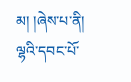མ། །ཞེས་པ་ནི། ལྷའི་དབང་པོ་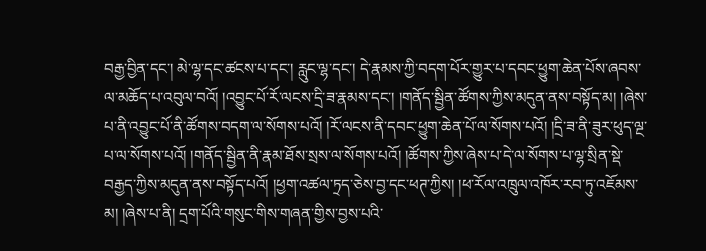བརྒྱ་བྱིན་དང་། མེ་ལྷ་དང་ཚངས་པ་དང་། རླུང་ལྷ་དང་། དེ་རྣམས་ཀྱི་བདག་པོར་གྱུར་པ་དབང་ཕྱུག་ཆེན་པོས་ཞབས་ལ་མཆོད་པ་འབུལ་བའོ། །འབྱུང་པོ་རོ་ལངས་དྲི་ཟ་རྣམས་དང་། །གནོད་སྦྱིན་ཚོགས་ཀྱིས་མདུན་ནས་བསྟོད་མ། །ཞེས་པ་ནི་འབྱུང་པོ་ནི་ཚོགས་བདག་ལ་སོགས་པའོ། །རོ་ལངས་ནི་དབང་ཕྱུག་ཆེན་པོ་ལ་སོགས་པའོ། །དྲི་ཟ་ནི་ཟུར་ཕུད་ལྔ་པ་ལ་སོགས་པའོ། །གནོད་སྦྱིན་ནི་རྣམ་ཐོས་སྲས་ལ་སོགས་པའོ། །ཚོགས་ཀྱིས་ཞེས་པ་དེ་ལ་སོགས་པ་ལྷ་སྲིན་སྡེ་བརྒྱད་ཀྱིས་མདུན་ནས་བསྟོད་པའོ། །ཕྱག་འཚལ་ཏྲད་ཅེས་བྱ་དང་ཕཊ་ཀྱིས། །ཕ་རོལ་འཁྲུལ་འཁོར་རབ་ཏུ་འཇོམས་མ། །ཞེས་པ་ནི། དྲག་པོའི་གསུང་གིས་གཞན་གྱིས་བྱས་པའི་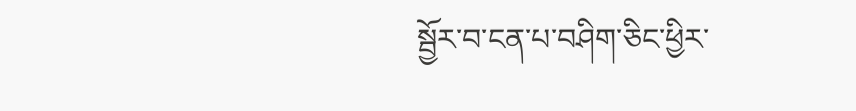སྦྱོར་བ་ངན་པ་བཤིག་ཅིང་ཕྱིར་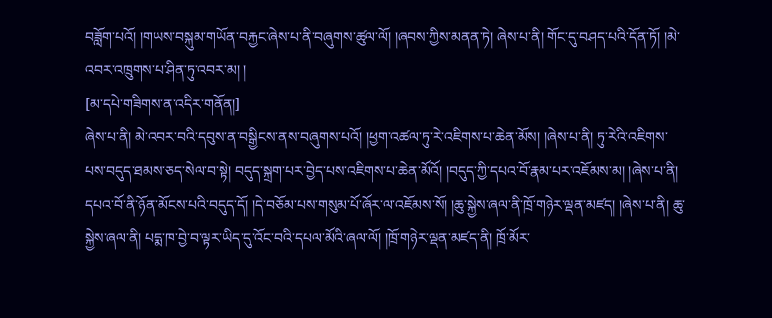བཟློག་པའོ། །གཡས་བསྐུམ་གཡོན་བརྐྱང་ཞེས་པ་ནི་བཞུགས་ཚུལ་ལོ། །ཞབས་ཀྱིས་མནན་ཏེ། ཞེས་པ་ནི། གོང་དུ་བཤད་པའི་དོན་ཏོ། །མེ་འབར་འཁྲུགས་པ་ཤིན་ཏུ་འབར་མ། །
[མ་དཔེ་གཟིགས་ན་འདིར་གནོན།]
ཞེས་པ་ནི། མེ་འབར་བའི་དབུས་ན་བསྒྱིངས་ནས་བཞུགས་པའོ། །ཕྱག་འཚལ་ཏུ་རེ་འཇིགས་པ་ཆེན་མོས། །ཞེས་པ་ནི། ཏུ་རེའི་འཇིགས་པས་བདུད་ཐམས་ཅད་སེལ་བ་སྟེ། བདུད་སྐྲག་པར་བྱེད་པས་འཇིགས་པ་ཆེན་མོའོ། །བདུད་ཀྱི་དཔའ་བོ་རྣམ་པར་འཇོམས་མ། །ཞེས་པ་ནི། དཔའ་བོ་ནི་ཉོན་མོངས་པའི་བདུད་དོ། །དེ་བཅོམ་པས་གསུམ་པོ་ཞོར་ལ་འཇོམས་སོ། །ཆུ་སྐྱེས་ཞལ་ནི་ཁྲོ་གཉེར་ལྡན་མཛད། །ཞེས་པ་ནི། ཆུ་སྐྱེས་ཞལ་ནི། པདྨ་ཁ་བྱེ་བ་ལྟར་ཡིད་དུ་འོང་བའི་དཔལ་མོའི་ཞལ་ལོ། །ཁྲོ་གཉེར་ལྡན་མཛད་ནི། ཁྲོ་མོར་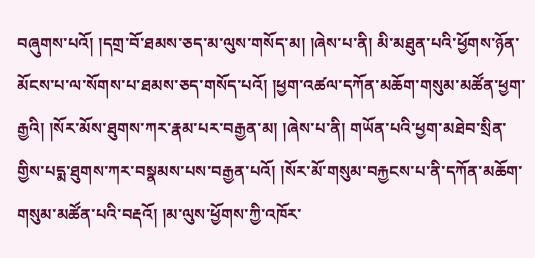བཞུགས་པའོ། །དགྲ་བོ་ཐམས་ཅད་མ་ལུས་གསོད་མ། །ཞེས་པ་ནི། མི་མཐུན་པའི་ཕྱོགས་ཉོན་མོངས་པ་ལ་སོགས་པ་ཐམས་ཅད་གསོད་པའོ། །ཕྱག་འཚལ་དཀོན་མཆོག་གསུམ་མཚོན་ཕྱག་རྒྱའི། །སོར་མོས་ཐུགས་ཀར་རྣམ་པར་བརྒྱན་མ། །ཞེས་པ་ནི། གཡོན་པའི་ཕྱག་མཐེབ་སྲིན་གྱིས་པདྨ་ཐུགས་ཀར་བསྣམས་པས་བརྒྱན་པའོ། །སོར་མོ་གསུམ་བརྐྱངས་པ་ནི་དཀོན་མཆོག་གསུམ་མཚོན་པའི་བརྡའོ། །མ་ལུས་ཕྱོགས་ཀྱི་འཁོར་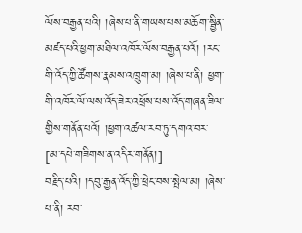ལོས་བརྒྱན་པའི། །ཞེས་པ་ནི་གཡས་པས་མཆོག་སྦྱིན་མཛད་པའི་ཕྱག་མཐིལ་འཁོར་ལོས་བརྒྱན་པའོ། །རང་གི་འོད་ཀྱི་ཚོགས་རྣམས་འཁྲུག་མ། །ཞེས་པ་ནི། ཕྱག་གི་འཁོར་ལོ་ལས་འོད་ཟེར་འཕྲོས་པས་འོད་གཞན་ཟིལ་གྱིས་གནོན་པའོ། །ཕྱག་འཚལ་རབ་ཏུ་དགའ་བར་
[མ་དཔེ་གཟིགས་ན་འདིར་གནོན།]
བརྗིད་པའི། །དབུ་རྒྱན་འོད་ཀྱི་ཕྲེང་བས་སྤེལ་མ། །ཞེས་པ་ནི། རབ་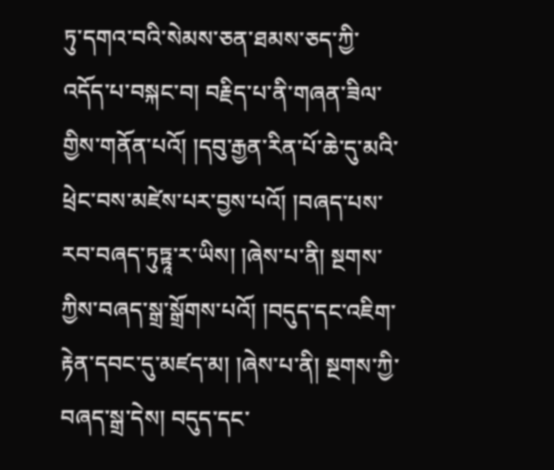ཏུ་དགའ་བའི་སེམས་ཅན་ཐམས་ཅད་ཀྱི་འདོད་པ་བསྐང་བ། བརྗིད་པ་ནི་གཞན་ཟིལ་གྱིས་གནོན་པའོ། །དབུ་རྒྱན་རིན་པོ་ཆེ་དུ་མའི་ཕྲེང་བས་མཛེས་པར་བྱས་པའོ། །བཞད་པས་རབ་བཞད་ཏུཏྟཱ་ར་ཡིས། །ཞེས་པ་ནི། སྔགས་ཀྱིས་བཞད་སྒྲ་སྒྲོགས་པའོ། །བདུད་དང་འཇིག་རྟེན་དབང་དུ་མཛད་མ། །ཞེས་པ་ནི། སྔགས་ཀྱི་བཞད་སྒྲ་དེས། བདུད་དང་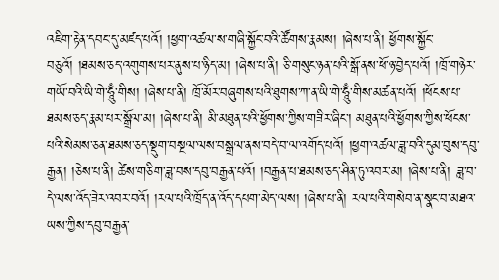འཇིག་རྟེན་དབང་དུ་མཛད་པའོ། །ཕྱག་འཚལ་ས་གཞི་སྐྱོང་བའི་ཚོགས་རྣམས། །ཞེས་པ་ནི། ཕྱོགས་སྐྱོང་བཅུའོ། །ཐམས་ཅད་འགུགས་པར་ནུས་པ་ཉིད་མ། །ཞེས་པ་ནི། ཅི་གསུང་ཉན་པའི་སྒོ་ནས་ཕོ་ཉ་བྱེད་པའོ། །ཁྲོ་གཉེར་གཡོ་བའི་ཡི་གེ་ཧཱུྃ་གིས། །ཞེས་པ་ནི། ཁྲོ་མོར་བཞུགས་པའི་ཐུགས་ཀ་ན་ཡི་གེ་ཧཱུྃ་གིས་མཚན་པའོ། །ཕོངས་པ་ཐམས་ཅད་རྣམ་པར་སྒྲོལ་མ། །ཞེས་པ་ནི། མི་མཐུན་པའི་ཕྱོགས་ཀྱིས་གཟིར་ཞིང་། མཐུན་པའི་ཕྱོགས་ཀྱིས་ཕོངས་པའི་སེམས་ཅན་ཐམས་ཅད་སྡུག་བསྔལ་ལས་བསྒྲལ་ནས་བདེ་བ་ལ་འགོད་པའོ། །ཕྱག་འཚལ་ཟླ་བའི་དུམ་བུས་དབུ་རྒྱན། །ཅེས་པ་ནི། ཚེས་གཅིག་ཟླ་བས་དབུ་བརྒྱན་པའོ། །བརྒྱན་པ་ཐམས་ཅད་ཤིན་ཏུ་འབར་མ། །ཞེས་པ་ནི། ཟླ་བ་དེ་ལས་འོད་ཟེར་འབར་བའོ། །རལ་པའི་ཁྲོད་ན་འོད་དཔག་མེད་ལས། །ཞེས་པ་ནི། རལ་པའི་གསེབ་ན་སྣང་བ་མཐའ་ཡས་ཀྱིས་དབུ་བརྒྱན་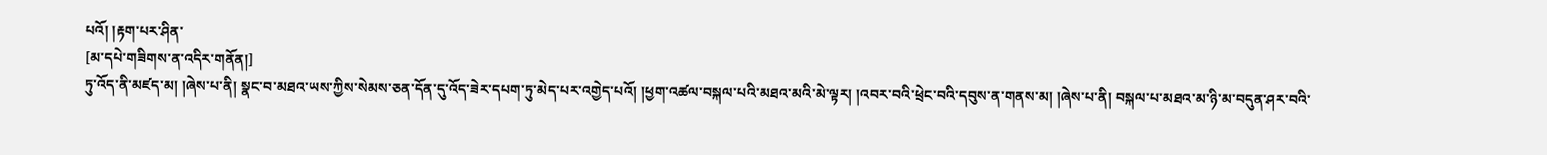པའོ། །རྟག་པར་ཤིན་
[མ་དཔེ་གཟིགས་ན་འདིར་གནོན།]
ཏུ་འོད་ནི་མཛད་མ། །ཞེས་པ་ནི། སྣང་བ་མཐའ་ཡས་ཀྱིས་སེམས་ཅན་དོན་དུ་འོད་ཟེར་དཔག་ཏུ་མེད་པར་འགྱེད་པའོ། །ཕྱག་འཚལ་བསྐལ་པའི་མཐའ་མའི་མེ་ལྟར། །འབར་བའི་ཕྲེང་བའི་དབུས་ན་གནས་མ། །ཞེས་པ་ནི། བསྐལ་པ་མཐའ་མ་ཉི་མ་བདུན་ཤར་བའི་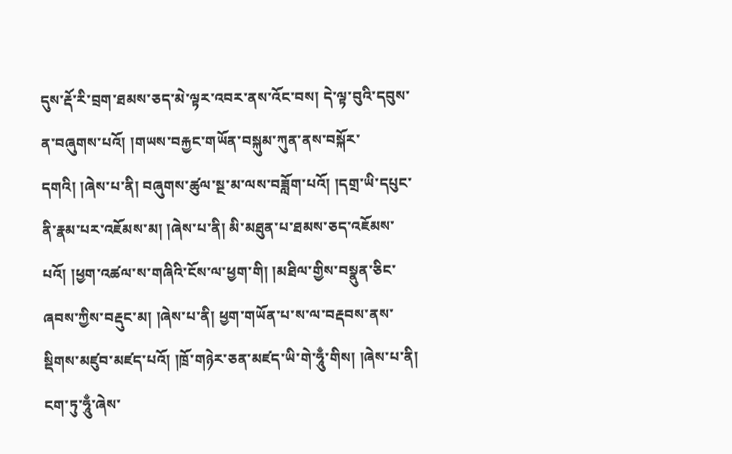དུས་རྡོ་རི་བྲག་ཐམས་ཅད་མེ་ལྟར་འབར་ནས་འོང་བས། དེ་ལྟ་བུའི་དབུས་ན་བཞུགས་པའོ། །གཡས་བརྐྱང་གཡོན་བསྐུམ་ཀུན་ནས་བསྐོར་དགའི། །ཞེས་པ་ནི། བཞུགས་ཚུལ་སྔ་མ་ལས་བཟློག་པའོ། །དགྲ་ཡི་དཔུང་ནི་རྣམ་པར་འཇོམས་མ། །ཞེས་པ་ནི། མི་མཐུན་པ་ཐམས་ཅད་འཇོམས་པའོ། །ཕྱག་འཚལ་ས་གཞིའི་ངོས་ལ་ཕྱག་གི། །མཐིལ་གྱིས་བསྣུན་ཅིང་ཞབས་ཀྱིས་བརྡུང་མ། །ཞེས་པ་ནི། ཕྱག་གཡོན་པ་ས་ལ་བརྡབས་ནས་སྡིགས་མཛུབ་མཛད་པའོ། །ཁྲོ་གཉེར་ཅན་མཛད་ཡི་གེ་ཧཱུྃ་གིས། །ཞེས་པ་ནི། ངག་ཏུ་ཧཱུྃ་ཞེས་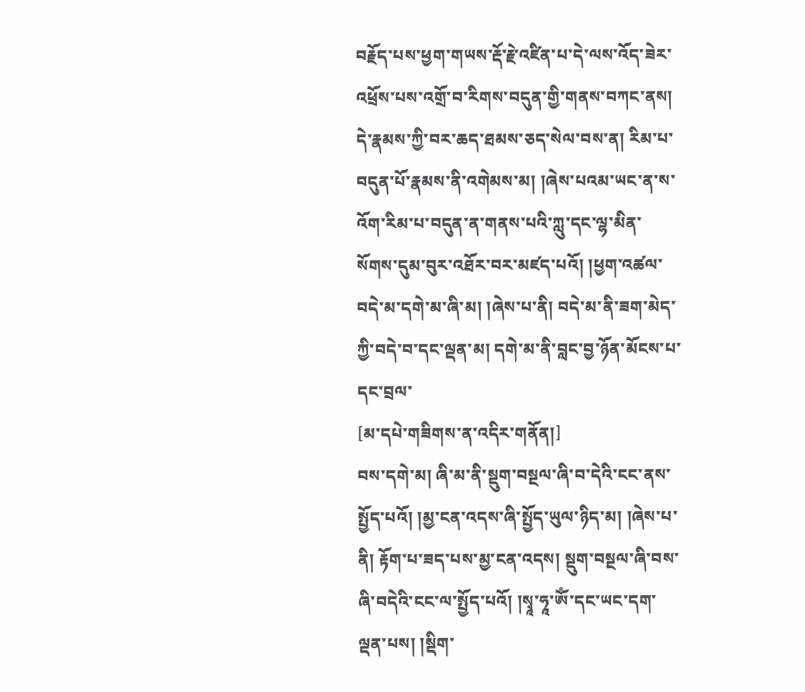བརྗོད་པས་ཕྱག་གཡས་རྡོ་རྗེ་འཛིན་པ་དེ་ལས་འོད་ཟེར་འཕྲོས་པས་འགྲོ་བ་རིགས་བདུན་གྱི་གནས་བཀང་ནས། དེ་རྣམས་ཀྱི་བར་ཆད་ཐམས་ཅད་སེལ་བས་ན། རིམ་པ་བདུན་པོ་རྣམས་ནི་འགེམས་མ། །ཞེས་པའམ་ཡང་ན་ས་འོག་རིམ་པ་བདུན་ན་གནས་པའི་ཀླུ་དང་ལྷ་མིན་སོགས་དུམ་བུར་འཐོར་བར་མཛད་པའོ། །ཕྱག་འཚལ་བདེ་མ་དགེ་མ་ཞི་མ། །ཞེས་པ་ནི། བདེ་མ་ནི་ཟག་མེད་ཀྱི་བདེ་བ་དང་ལྡན་མ། དགེ་མ་ནི་བླང་བྱ་ཉོན་མོངས་པ་དང་བྲལ་
[མ་དཔེ་གཟིགས་ན་འདིར་གནོན།]
བས་དགེ་མ། ཞི་མ་ནི་སྡུག་བསྔལ་ཞི་བ་དེའི་ངང་ནས་སྤྱོད་པའོ། །མྱ་ངན་འདས་ཞི་སྤྱོད་ཡུལ་ཉིད་མ། །ཞེས་པ་ནི། རྟོག་པ་ཟད་པས་མྱ་ངན་འདས། སྡུག་བསྔལ་ཞི་བས་ཞི་བདེའི་ངང་ལ་སྤྱོད་པའོ། །སྭཱ་ཧཱ་ༀ་དང་ཡང་དག་ལྡན་པས། །སྡིག་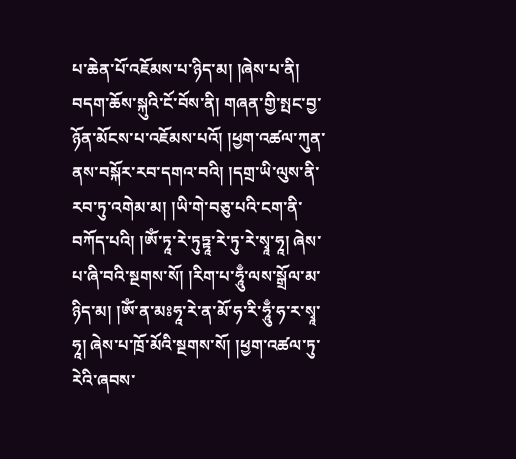པ་ཆེན་པོ་འཇོམས་པ་ཉིད་མ། །ཞེས་པ་ནི། བདག་ཆོས་སྐུའི་ངོ་བོས་ནི། གཞན་གྱི་སྤང་བྱ་ཉོན་མོངས་པ་འཇོམས་པའོ། །ཕྱག་འཚལ་ཀུན་ནས་བསྐོར་རབ་དགའ་བའི། །དགྲ་ཡི་ལུས་ནི་རབ་ཏུ་འགེམ་མ། །ཡི་གེ་བཅུ་པའི་ངག་ནི་བཀོད་པའི། །ༀ་ཏཱ་རེ་ཏུཏྟཱ་རེ་ཏུ་རེ་སྭཱ་ཧཱ། ཞེས་པ་ཞི་བའི་སྔགས་སོ། །རིག་པ་ཧཱུྃ་ལས་སྒྲོལ་མ་ཉིད་མ། །ༀ་ན་མཿཧཱ་རེ་ན་མོ་ཧ་རི་ཧཱུྃ་ཧ་ར་སྭཱ་ཧཱ། ཞེས་པ་ཁྲོ་མོའི་སྔགས་སོ། །ཕྱག་འཚལ་ཏུ་རེའི་ཞབས་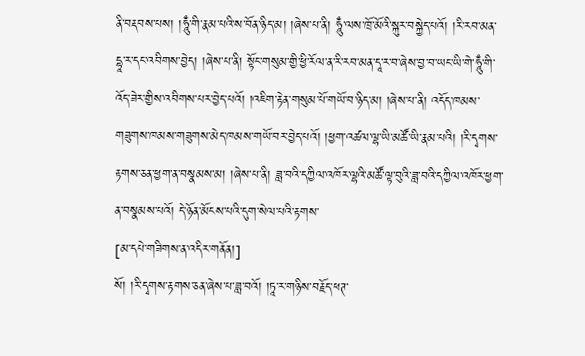ནི་བརྡབས་པས། །ཧཱུྃ་གི་རྣམ་པའི་ས་བོན་ཉིད་མ། །ཞེས་པ་ནི། ཧཱུྃ་ལས་ཁྲོ་མོའི་སྐུར་བསྐྱེད་པའོ། །རི་རབ་མན་དྷཱ་ར་དང་འབིགས་བྱེད། །ཞེས་པ་ནི། སྟོང་གསུམ་གྱི་ཕྱི་རོལ་ན་རི་རབ་མན་དཱ་ར་བ་ཞེས་བྱ་བ་ཡང་ཡི་གེ་ཧཱུྃ་གི་འོད་ཟེར་གྱིས་འབིགས་པར་བྱེད་པའོ། །འཇིག་རྟེན་གསུམ་པོ་གཡོ་བ་ཉིད་མ། །ཞེས་པ་ནི། འདོད་ཁམས་གཟུགས་ཁམས་གཟུགས་མེད་ཁམས་གཡོ་བར་བྱེད་པའོ། །ཕྱག་འཚལ་ལྷ་ཡི་མཚོ་ཡི་རྣམ་པའི། །རི་དྭགས་རྟགས་ཅན་ཕྱག་ན་བསྣམས་མ། །ཞེས་པ་ནི། ཟླ་བའི་དཀྱིལ་འཁོར་ལྷའི་མཚོ་ལྟ་བུའི་ཟླ་བའི་དཀྱིལ་འཁོར་ཕྱག་ན་བསྣམས་པའོ། དེ་ཉོན་མོངས་པའི་དུག་སེལ་པའི་རྟགས་
[མ་དཔེ་གཟིགས་ན་འདིར་གནོན།]
སོ། །རི་དྭགས་རྟགས་ཅན་ཞེས་པ་ཟླ་བའོ། །ཏཱ་ར་གཉིས་བརྗོད་ཕཊ་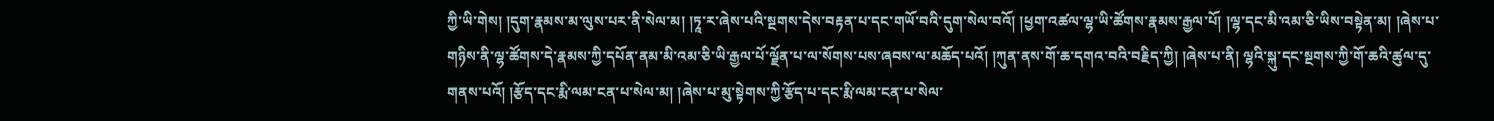ཀྱི་ཡི་གེས། །དུག་རྣམས་མ་ལུས་པར་ནི་སེལ་མ། །ཏཱ་ར་ཞེས་པའི་སྔགས་དེས་བརྟན་པ་དང་གཡོ་བའི་དུག་སེལ་བའོ། །ཕྱག་འཚལ་ལྷ་ཡི་ཚོགས་རྣམས་རྒྱལ་པོ། །ལྷ་དང་མི་འམ་ཅི་ཡིས་བསྟེན་མ། །ཞེས་པ་གཉིས་ནི་ལྷ་ཚོགས་དེ་རྣམས་ཀྱི་དཔོན་ནམ་མི་འམ་ཅི་ཡི་རྒྱལ་པོ་ལྗོན་པ་ལ་སོགས་པས་ཞབས་ལ་མཆོད་པའོ། །ཀུན་ནས་གོ་ཆ་དགའ་བའི་བརྗིད་ཀྱི། །ཞེས་པ་ནི། ལྷའི་སྐུ་དང་སྔགས་ཀྱི་གོ་ཆའི་ཚུལ་དུ་གནས་པའོ། །རྩོད་དང་རྨི་ལམ་ངན་པ་སེལ་མ། །ཞེས་པ་མུ་སྟེགས་ཀྱི་རྩོད་པ་དང་རྨི་ལམ་ངན་པ་སེལ་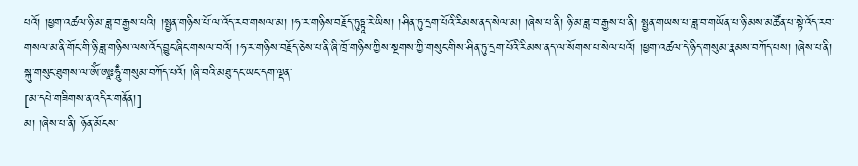པའོ། །ཕྱག་འཚལ་ཉི་མ་ཟླ་བ་རྒྱས་པའི། །སྤྱན་གཉིས་པོ་ལ་འོད་རབ་གསལ་མ། །ཧ་ར་གཉིས་བརྗོད་ཏུཏྟཱ་རེ་ཡིས། །ཤིན་ཏུ་དྲག་པོའི་རིམས་ནད་སེལ་མ། །ཞེས་པ་ནི། ཉི་མ་ཟླ་བ་རྒྱས་པ་ནི། སྤྱན་གཡས་པ་ཟླ་བ་གཡོན་པ་ཉི་མས་མཚོན་པ་སྟེ་འོད་རབ་གསལ་མ་ནི་གོང་གི་ཉི་ཟླ་གཉིས་ལས་འོད་བྱུང་ཞིང་གསལ་བའོ། །ཧ་ར་གཉིས་བརྗོད་ཅེས་པ་ནི་ཞི་ཁྲོ་གཉིས་ཀྱིས་སྔགས་ཀྱི་གསུང་གིས་ཤིན་ཏུ་དྲག་པོའི་རིམས་ནད་ལ་སོགས་པ་སེལ་པའོ། །ཕྱག་འཚལ་དེ་ཉིད་གསུམ་རྣམས་བཀོད་པས། །ཞེས་པ་ནི། སྐུ་གསུང་ཐུགས་ལ་ༀ་ཨཱཿཧཱུྃ་གསུམ་བཀོད་པའོ། །ཞི་བའི་མཐུ་དང་ཡང་དག་ལྡན་
[མ་དཔེ་གཟིགས་ན་འདིར་གནོན།]
མ། །ཞེས་པ་ནི། ཉོན་མོངས་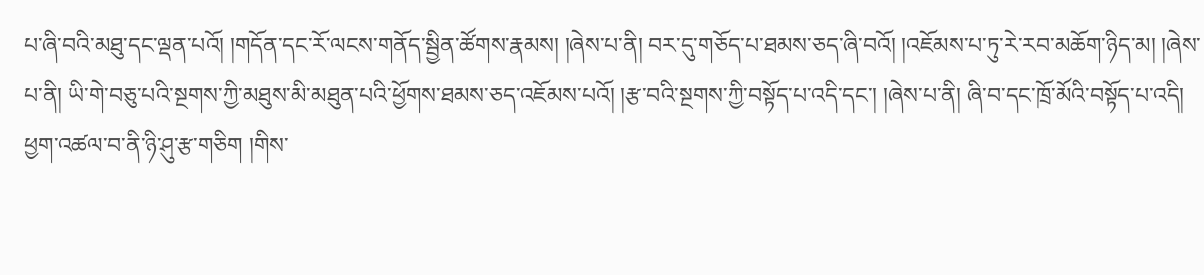པ་ཞི་བའི་མཐུ་དང་ལྡན་པའོ། །གདོན་དང་རོ་ལངས་གནོད་སྦྱིན་ཚོགས་རྣམས། །ཞེས་པ་ནི། བར་དུ་གཅོད་པ་ཐམས་ཅད་ཞི་བའོ། །འཇོམས་པ་ཏུ་རེ་རབ་མཆོག་ཉིད་མ། །ཞེས་པ་ནི། ཡི་གེ་བཅུ་པའི་སྔགས་ཀྱི་མཐུས་མི་མཐུན་པའི་ཕྱོགས་ཐམས་ཅད་འཇོམས་པའོ། །རྩ་བའི་སྔགས་ཀྱི་བསྟོད་པ་འདི་དང་། །ཞེས་པ་ནི། ཞི་བ་དང་ཁྲོ་མོའི་བསྟོད་པ་འདི། ཕྱག་འཚལ་བ་ནི་ཉི་ཤུ་རྩ་གཅིག །གིས་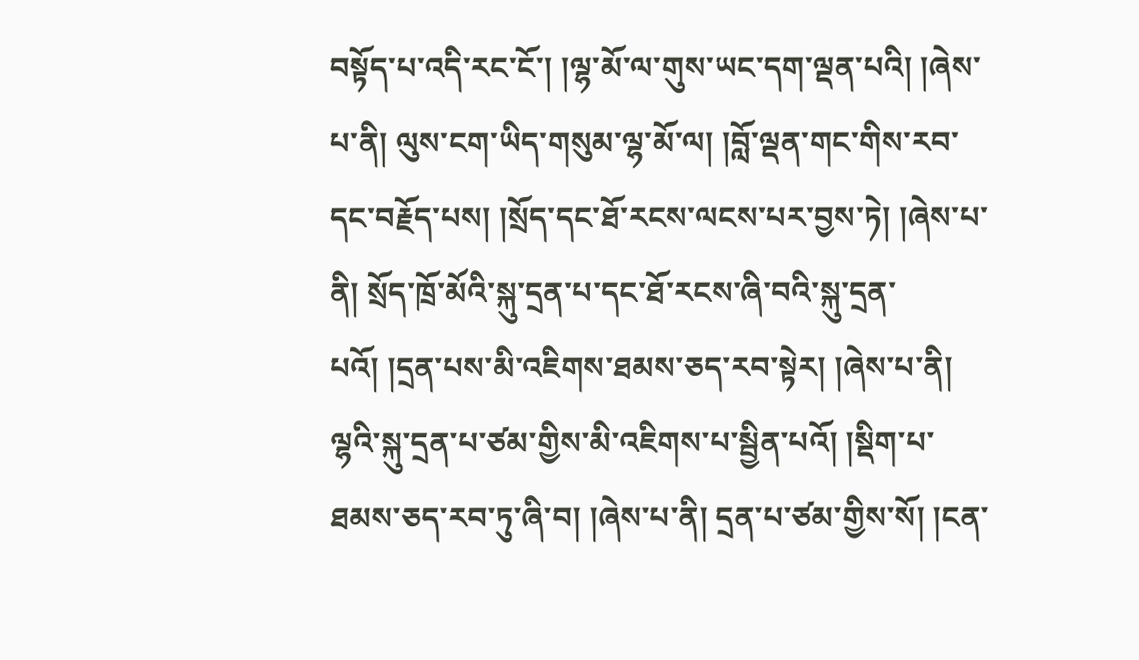བསྟོད་པ་འདི་རང་ངོ་། །ལྷ་མོ་ལ་གུས་ཡང་དག་ལྡན་པའི། །ཞེས་པ་ནི། ལུས་ངག་ཡིད་གསུམ་ལྷ་མོ་ལ། །བློ་ལྡན་གང་གིས་རབ་དང་བརྗོད་པས། །སྲོད་དང་ཐོ་རངས་ལངས་པར་བྱས་ཏེ། །ཞེས་པ་ནི། སྲོད་ཁྲོ་མོའི་སྐུ་དྲན་པ་དང་ཐོ་རངས་ཞི་བའི་སྐུ་དྲན་པའོ། །དྲན་པས་མི་འཇིགས་ཐམས་ཅད་རབ་སྟེར། །ཞེས་པ་ནི། ལྷའི་སྐུ་དྲན་པ་ཙམ་གྱིས་མི་འཇིགས་པ་སྦྱིན་པའོ། །སྡིག་པ་ཐམས་ཅད་རབ་ཏུ་ཞི་བ། །ཞེས་པ་ནི། དྲན་པ་ཙམ་གྱིས་སོ། །ངན་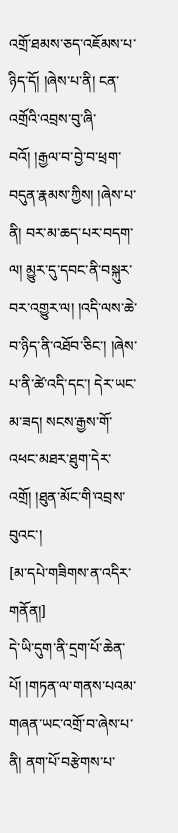འགྲོ་ཐམས་ཅད་འཇོམས་པ་ཉིད་དོ། །ཞེས་པ་ནི། ངན་འགྲོའི་འབྲས་བུ་ཞི་བའོ། །རྒྱལ་བ་བྱེ་བ་ཕྲག་བདུན་རྣམས་ཀྱིས། །ཞེས་པ་ནི། བར་མ་ཆད་པར་བདག་ལ། མྱུར་དུ་དབང་ནི་བསྐུར་བར་འགྱུར་ལ། །འདི་ལས་ཆེ་བ་ཉིད་ནི་འཐོབ་ཅིང་། །ཞེས་པ་ནི་ཚེ་འདི་དང་། དེར་ཡང་མ་ཟད། སངས་རྒྱས་གོ་འཕང་མཐར་ཐུག་དེར་འགྲོ། །ཐུན་མོང་གི་འབྲས་བུའང་།
[མ་དཔེ་གཟིགས་ན་འདིར་གནོན།]
དེ་ཡི་དུག་ནི་དྲག་པོ་ཆེན་པོ། །གཏན་ལ་གནས་པའམ་གཞན་ཡང་འགྲོ་བ་ཞེས་པ་ནི། ནག་པོ་བརྩེགས་པ་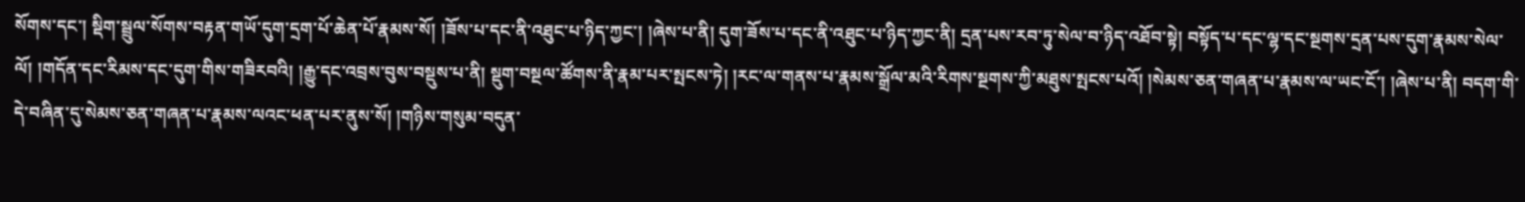སོགས་དང་། སྡིག་སྦྲུལ་སོགས་བརྟན་གཡོ་དུག་དྲག་པོ་ཆེན་པོ་རྣམས་སོ། །ཟོས་པ་དང་ནི་འཐུང་པ་ཉིད་ཀྱང་། །ཞེས་པ་ནི། དུག་ཟོས་པ་དང་ནི་འཐུང་པ་ཉིད་ཀྱང་ནི། དྲན་པས་རབ་ཏུ་སེལ་བ་ཉིད་འཐོབ་སྟེ། བསྟོད་པ་དང་ལྷ་དང་སྔགས་དྲན་པས་དུག་རྣམས་སེལ་ལོ། །གདོན་དང་རིམས་དང་དུག་གིས་གཟིརབའི། །རྒྱུ་དང་འབྲས་བུས་བསྡུས་པ་ནི། སྡུག་བསྔལ་ཚོགས་ནི་རྣམ་པར་སྤངས་ཏེ། །རང་ལ་གནས་པ་རྣམས་སྒྲོལ་མའི་རིགས་སྔགས་ཀྱི་མཐུས་སྤངས་པའོ། །སེམས་ཅན་གཞན་པ་རྣམས་ལ་ཡང་ངོ་། །ཞེས་པ་ནི། བདག་གི་དེ་བཞིན་དུ་སེམས་ཅན་གཞན་པ་རྣམས་ལའང་ཕན་པར་ནུས་སོ། །གཉིས་གསུམ་བདུན་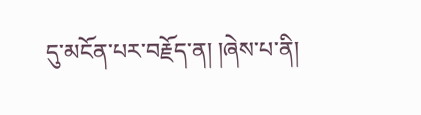དུ་མངོན་པར་བརྗོད་ན། །ཞེས་པ་ནི།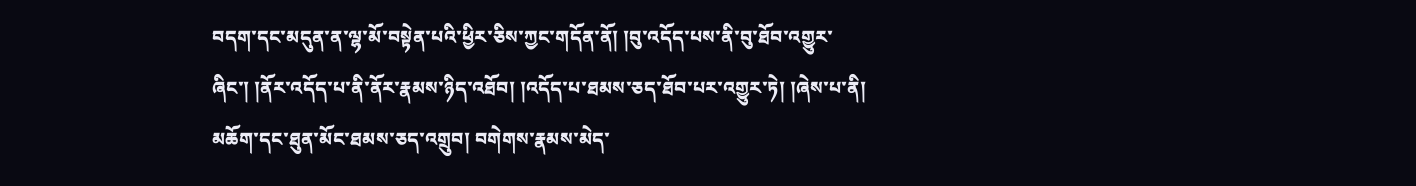བདག་དང་མདུན་ན་ལྷ་མོ་བསྟེན་པའི་ཕྱིར་ཅིས་ཀྱང་གདོན་ནོ། །བུ་འདོད་པས་ནི་བུ་ཐོབ་འགྱུར་ཞིང་། །ནོར་འདོད་པ་ནི་ནོར་རྣམས་ཉིད་འཐོབ། །འདོད་པ་ཐམས་ཅད་ཐོབ་པར་འགྱུར་ཏེ། །ཞེས་པ་ནི། མཆོག་དང་ཐུན་མོང་ཐམས་ཅད་འགྲུབ། བགེགས་རྣམས་མེད་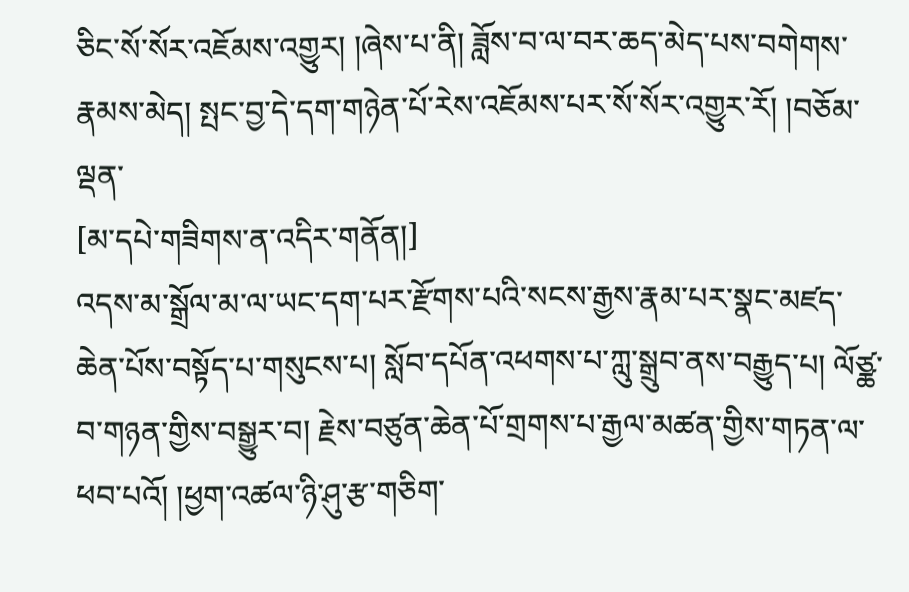ཅིང་སོ་སོར་འཇོམས་འགྱུར། །ཞེས་པ་ནི། ཟློས་བ་ལ་བར་ཆད་མེད་པས་བགེགས་རྣམས་མེད། སྤང་བྱ་དེ་དག་གཉེན་པོ་རེས་འཇོམས་པར་སོ་སོར་འགྱུར་རོ། །བཅོམ་ལྡན་
[མ་དཔེ་གཟིགས་ན་འདིར་གནོན།]
འདས་མ་སྒྲོལ་མ་ལ་ཡང་དག་པར་རྫོགས་པའི་སངས་རྒྱས་རྣམ་པར་སྣང་མཛད་ཆེན་པོས་བསྟོད་པ་གསུངས་པ། སློབ་དཔོན་འཕགས་པ་ཀླུ་སྒྲུབ་ནས་བརྒྱུད་པ། ལོཙྪ་བ་གཉན་གྱིས་བསྒྱུར་བ། རྗེས་བཙུན་ཆེན་པོ་གྲགས་པ་རྒྱལ་མཚན་གྱིས་གཏན་ལ་ཕབ་པའོ། །ཕྱག་འཚལ་ཉི་ཤུ་རྩ་གཅིག་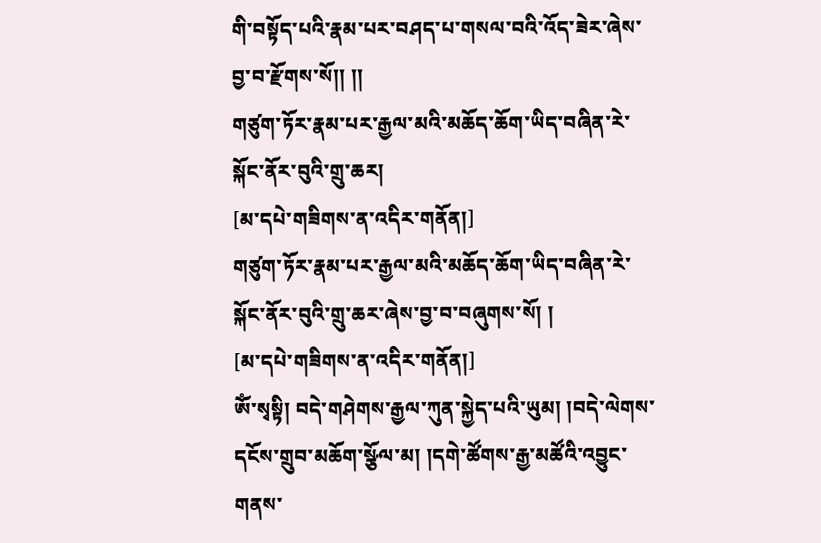གི་བསྟོད་པའི་རྣམ་པར་བཤད་པ་གསལ་བའི་འོད་ཟེར་ཞེས་བྱ་བ་རྫོགས་སོ།། །།
གཙུག་ཏོར་རྣམ་པར་རྒྱལ་མའི་མཆོད་ཆོག་ཡིད་བཞིན་རེ་སྐོང་ནོར་བུའི་གྲུ་ཆར།
[མ་དཔེ་གཟིགས་ན་འདིར་གནོན།]
གཙུག་ཏོར་རྣམ་པར་རྒྱལ་མའི་མཆོད་ཆོག་ཡིད་བཞིན་རེ་སྐོང་ནོར་བུའི་གྲུ་ཆར་ཞེས་བྱ་བ་བཞུགས་སོ། །
[མ་དཔེ་གཟིགས་ན་འདིར་གནོན།]
ༀ་སྭསྟི། བདེ་གཤེགས་རྒྱལ་ཀུན་སྐྱེད་པའི་ཡུམ། །བདེ་ལེགས་དངོས་གྲུབ་མཆོག་སྩོལ་མ། །དགེ་ཚོགས་རྒྱ་མཚོའི་འབྱུང་གནས་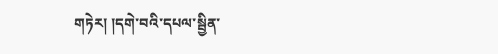གཏེར། །དགེ་བའི་དཔལ་སྦྱིན་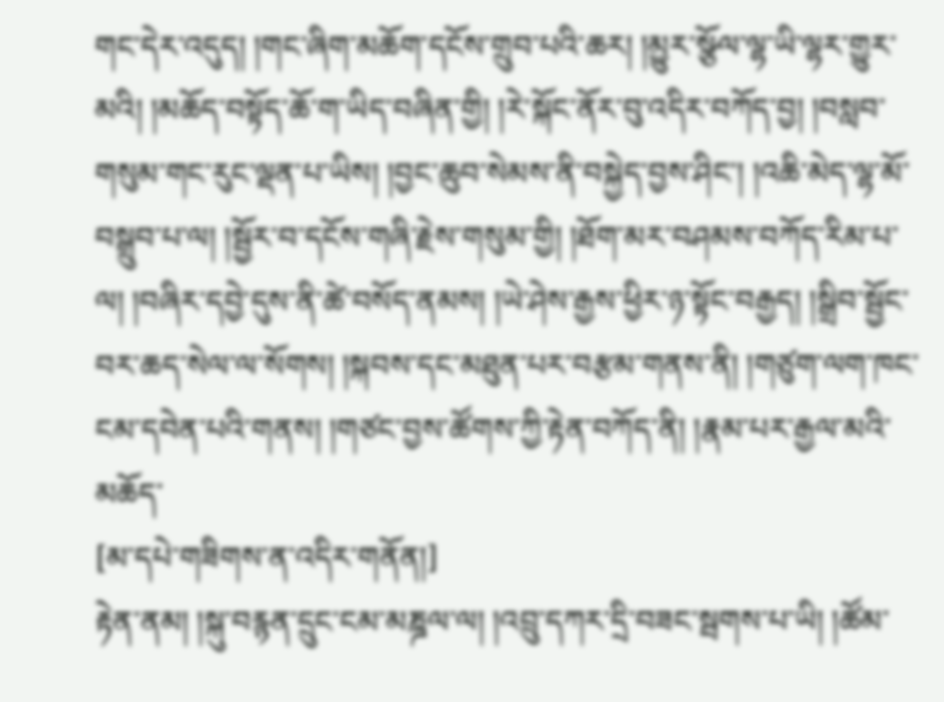གང་དེར་འདུད། །གང་ཞིག་མཆོག་དངོས་གྲུབ་པའི་ཆར། །མྱུར་སྩོལ་ལྷ་ཡི་ལྷར་གྱུར་མའི། །མཆོད་བསྟོད་ཆོ་ག་ཡིད་བཞིན་གྱི། །རེ་སྐོང་ནོར་བུ་འདིར་བཀོད་བྱ། །བསླབ་གསུམ་གང་རུང་ལྡན་པ་ཡིས། །བྱང་ཆུབ་སེམས་ནི་བསྐྱེད་བྱས་ཤིང་། །འཆི་མེད་ལྷ་མོ་བསྒྲུབ་པ་ལ། །སྦྱོར་བ་དངོས་གཞི་རྗེས་གསུམ་གྱི། །ཐོག་མར་བཤམས་བཀོད་རིམ་པ་ལ། །བཞིར་དབྱེ་དུས་ནི་ཚེ་བསོད་ནམས། །ཡེ་ཤེས་རྒྱས་ཕྱིར་ཉ་སྟོང་བརྒྱད། །སྒྲིབ་སྦྱོང་བར་ཆད་སེལ་ལ་སོགས། །སྐབས་དང་མཐུན་པར་བརྩམ་གནས་ནི། །གཙུག་ལག་ཁང་ངམ་དབེན་པའི་གནས། །གཙང་བྱས་ཚོགས་ཀྱི་རྟེན་བཀོད་ནི། །རྣམ་པར་རྒྱལ་མའི་མཆོད་
[མ་དཔེ་གཟིགས་ན་འདིར་གནོན།]
རྟེན་ནམ། །སྐུ་བརྙན་དྲུང་ངམ་མཎྜལ་ལ། །འབྲུ་དཀར་དྲི་བཟང་སྦགས་པ་ཡི། །ཚོམ་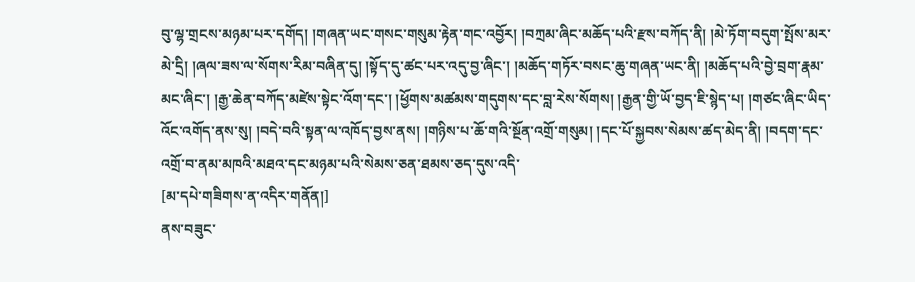བུ་ལྷ་གྲངས་མཉམ་པར་དགོད། །གཞན་ཡང་གསང་གསུམ་རྟེན་གང་འབྱོར། །བཀྲམ་ཞིང་མཆོད་པའི་རྫས་བཀོད་ནི། །མེ་ཏོག་བདུག་སྤོས་མར་མེ་དྲི། །ཞལ་ཟས་ལ་སོགས་རིམ་བཞིན་དུ། །སྟོད་དུ་ཚང་པར་འདུ་བྱ་ཞིང་། །མཆོད་གཏོར་བསང་ཆུ་གཞན་ཡང་ནི། །མཆོད་པའི་བྱེ་བྲག་རྣམ་མང་ཞིང་། །རྒྱ་ཆེན་བཀོད་མཛེས་སྟེང་འོག་དང་། །ཕྱོགས་མཚམས་གདུགས་དང་བླ་རེས་སོགས། །རྒྱན་གྱི་ཡོ་བྱད་ཇི་སྙེད་པ། །གཙང་ཞིང་ཡིད་འོང་འགོད་ནས་སུ། །བདེ་བའི་སྟན་ལ་འཁོད་བྱས་ནས། །གཉིས་པ་ཆོ་གའི་སྔོན་འགྲོ་གསུམ། །དང་པོ་སྐྱབས་སེམས་ཚད་མེད་ནི། །བདག་དང་འགྲོ་བ་ནམ་མཁའི་མཐའ་དང་མཉམ་པའི་སེམས་ཅན་ཐམས་ཅད་དུས་འདི་
[མ་དཔེ་གཟིགས་ན་འདིར་གནོན།]
ནས་བཟུང་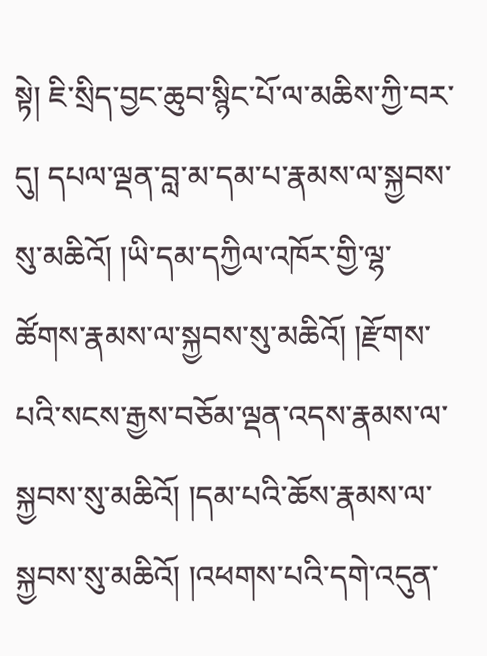སྟེ། ཇི་སྲིད་བྱང་ཆུབ་སྙིང་པོ་ལ་མཆིས་ཀྱི་བར་དུ། དཔལ་ལྡན་བླ་མ་དམ་པ་རྣམས་ལ་སྐྱབས་སུ་མཆིའོ། །ཡི་དམ་དཀྱིལ་འཁོར་གྱི་ལྷ་ཚོགས་རྣམས་ལ་སྐྱབས་སུ་མཆིའོ། །རྫོགས་པའི་སངས་རྒྱས་བཅོམ་ལྡན་འདས་རྣམས་ལ་སྐྱབས་སུ་མཆིའོ། །དམ་པའི་ཆོས་རྣམས་ལ་སྐྱབས་སུ་མཆིའོ། །འཕགས་པའི་དགེ་འདུན་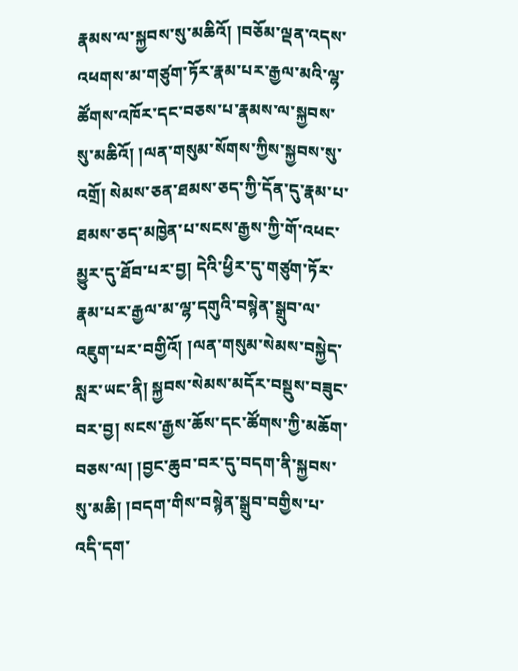རྣམས་ལ་སྐྱབས་སུ་མཆིའོ། །བཅོམ་ལྡན་འདས་འཕགས་མ་གཙུག་ཏོར་རྣམ་པར་རྒྱལ་མའི་ལྷ་ཚོགས་འཁོར་དང་བཅས་པ་རྣམས་ལ་སྐྱབས་སུ་མཆིའོ། །ལན་གསུམ་སོགས་ཀྱིས་སྐྱབས་སུ་འགྲོ། སེམས་ཅན་ཐམས་ཅད་ཀྱི་དོན་དུ་རྣམ་པ་ཐམས་ཅད་མཁྱེན་པ་སངས་རྒྱས་ཀྱི་གོ་འཕང་མྱུར་དུ་ཐོབ་པར་བྱ། དེའི་ཕྱིར་དུ་གཙུག་ཏོར་རྣམ་པར་རྒྱལ་མ་ལྷ་དགུའི་བསྙེན་སྒྲུབ་ལ་འཇུག་པར་བགྱིའོ། །ལན་གསུམ་སེམས་བསྐྱེད་སླར་ཡང་ནི། སྐྱབས་སེམས་མདོར་བསྡུས་བཟུང་བར་བྱ། སངས་རྒྱས་ཆོས་དང་ཚོགས་ཀྱི་མཆོག་བཅས་ལ། །བྱང་ཆུབ་བར་དུ་བདག་ནི་སྐྱབས་སུ་མཆི། །བདག་གིས་བསྙེན་སྒྲུབ་བགྱིས་པ་འདི་དག་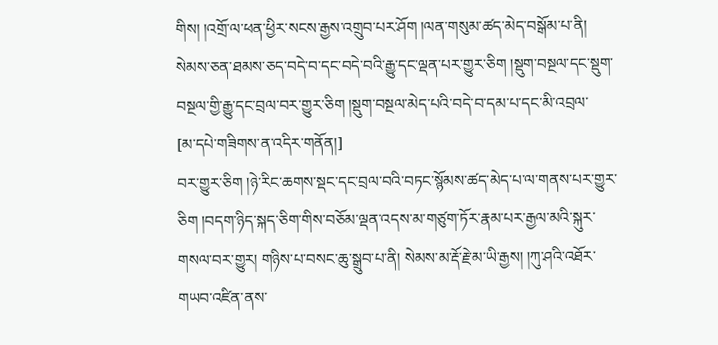གིས། །འགྲོ་ལ་ཕན་ཕྱིར་སངས་རྒྱས་འགྲུབ་པར་ཤོག །ལན་གསུམ་ཚད་མེད་བསྒོམ་པ་ནི། སེམས་ཅན་ཐམས་ཅད་བདེ་བ་དང་བདེ་བའི་རྒྱུ་དང་ལྡན་པར་གྱུར་ཅིག །སྡུག་བསྔལ་དང་སྡུག་བསྔལ་གྱི་རྒྱུ་དང་བྲལ་བར་གྱུར་ཅིག །སྡུག་བསྔལ་མེད་པའི་བདེ་བ་དམ་པ་དང་མི་འབྲལ་
[མ་དཔེ་གཟིགས་ན་འདིར་གནོན།]
བར་གྱུར་ཅིག །ཉེ་རིང་ཆགས་སྡང་དང་བྲལ་བའི་བཏང་སྙོམས་ཚད་མེད་པ་ལ་གནས་པར་གྱུར་ཅིག །བདག་ཉིད་སྐད་ཅིག་གིས་བཅོམ་ལྡན་འདས་མ་གཙུག་ཏོར་རྣམ་པར་རྒྱལ་མའི་སྐུར་གསལ་བར་གྱུར། གཉིས་པ་བསང་ཆུ་སྒྲུབ་པ་ནི། སེམས་མ་རྡོ་རྗེ་མ་ཡི་རྒྱས། །ཀུ་ཤའི་འཐོར་གཡབ་འཛིན་ནས་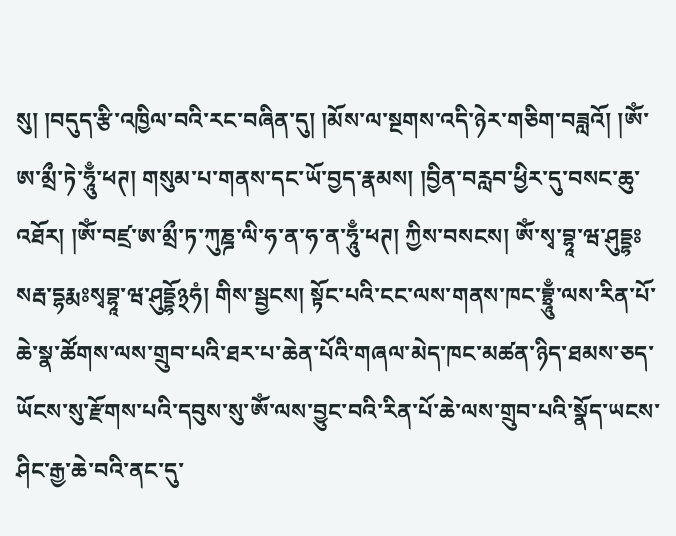སུ། །བདུད་རྩི་འཁྱིལ་བའི་རང་བཞིན་དུ། །མོས་ལ་སྔགས་འདི་ཉེར་གཅིག་བཟླའོ། །ༀ་ཨ་མྲྀ་ཏེ་ཧཱུྃ་ཕཊ། གསུམ་པ་གནས་དང་ཡོ་བྱད་རྣམས། །བྱིན་བརླབ་ཕྱིར་དུ་བསང་ཆུ་འཐོར། །ༀ་བཛྲ་ཨ་མྲྀ་ཏ་ཀུཎྜ་ལི་ཧ་ན་ཧ་ན་ཧཱུྃ་ཕཊ། ཀྱིས་བསངས། ༀ་སྭ་བྷཱ་ཝ་ཤུདྡྷཿསརྦ་དྷརྨཿསྭབྷཱ་ཝ་ཤུདྡྷོ྅ཧཾ། གིས་སྦྱངས། སྟོང་པའི་ངང་ལས་གནས་ཁང་བྷྲཱུྃ་ལས་རིན་པོ་ཆེ་སྣ་ཚོགས་ལས་གྲུབ་པའི་ཐར་པ་ཆེན་པོའི་གཞལ་མེད་ཁང་མཚན་ཉིད་ཐམས་ཅད་ཡོངས་སུ་རྫོགས་པའི་དབུས་སུ་ༀ་ལས་བྱུང་བའི་རིན་པོ་ཆེ་ལས་གྲུབ་པའི་སྣོད་ཡངས་ཤིང་རྒྱ་ཆེ་བའི་ནང་དུ་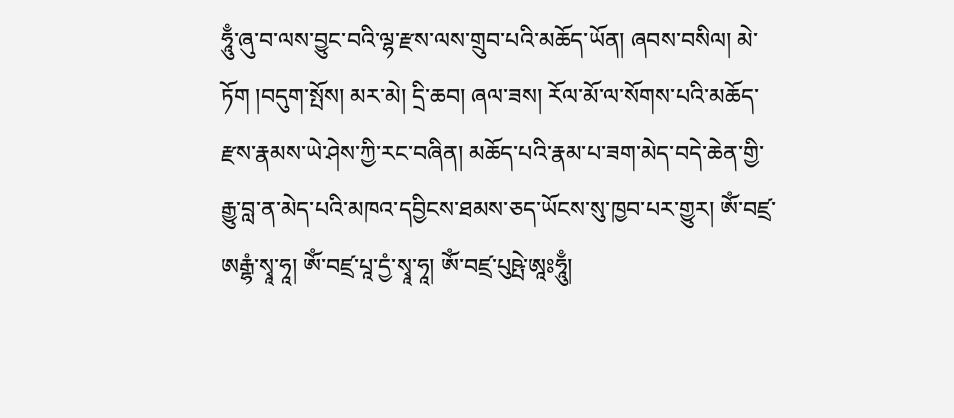ཧཱུྃ་ཞུ་བ་ལས་བྱུང་བའི་ལྷ་རྫས་ལས་གྲུབ་པའི་མཆོད་ཡོན། ཞབས་བསིལ། མེ་ཏོག །བདུག་སྤོས། མར་མེ། དྲི་ཆབ། ཞལ་ཟས། རོལ་མོ་ལ་སོགས་པའི་མཆོད་རྫས་རྣམས་ཡེ་ཤེས་ཀྱི་རང་བཞིན། མཆོད་པའི་རྣམ་པ་ཟག་མེད་བདེ་ཆེན་གྱི་རྒྱུ་བླ་ན་མེད་པའི་མཁའ་དབྱིངས་ཐམས་ཅད་ཡོངས་སུ་ཁྱབ་པར་གྱུར། ༀ་བཛྲ་ཨརྒྷཾ་སྭཱ་ཧཱ། ༀ་བཛྲ་པཱ་དྱཾ་སྭཱ་ཧཱ། ༀ་བཛྲ་པུཥྤེ་ཨཱཿཧཱུྃ།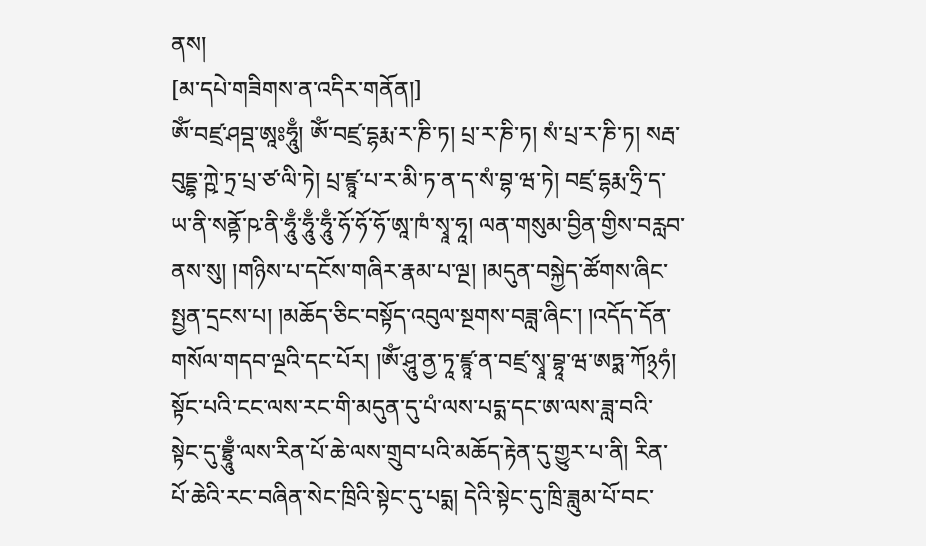ནས།
[མ་དཔེ་གཟིགས་ན་འདིར་གནོན།]
ༀ་བཛྲ་ཤབྡ་ཨཱཿཧཱུྃ། ༀ་བཛྲ་དྷརྨ་ར་ཎི་ཏ། པྲ་ར་ཎི་ཏ། སཾ་པྲ་ར་ཎི་ཏ། སརྦ་བུདྡྷ་ཀྵེ་ཏྲ་པྲ་ཙ་ལི་ཏེ། པྲ་ཛྙཱ་པ་ར་མི་ཏ་ན་ད་སཾ་བྷ་ཝ་ཏེ། བཛྲ་དྷརྨ་ཧྲི་ད་ཡ་ནི་སནྟོ་ཥ་ནི་ཧཱུྃ་ཧཱུྃ་ཧཱུྃ་ཧོ་ཧོ་ཧོ་ཨཱ་ཁཾ་སྭཱ་ཧཱ། ལན་གསུམ་བྱིན་གྱིས་བརླབ་ནས་སུ། །གཉིས་པ་དངོས་གཞིར་རྣམ་པ་ལྔ། །མདུན་བསྐྱེད་ཚོགས་ཞིང་སྤྱན་དྲངས་པ། །མཆོད་ཅིང་བསྟོད་འབུལ་སྔགས་བཟླ་ཞིང་། །འདོད་དོན་གསོལ་གདབ་ལྔའི་དང་པོར། །ༀ་ཤཱུ་ནྱ་ཏཱ་ཛྙཱ་ན་བཛྲ་སྭཱ་བྷཱ་ཝ་ཨཏྨ་ཀོ྅ཧཾ། སྟོང་པའི་ངང་ལས་རང་གི་མདུན་དུ་པཾ་ལས་པདྨ་དང་ཨ་ལས་ཟླ་བའི་སྟེང་དུ་བྷྲཱུྃ་ལས་རིན་པོ་ཆེ་ལས་གྲུབ་པའི་མཆོད་རྟེན་དུ་གྱུར་པ་ནི། རིན་པོ་ཆེའི་རང་བཞིན་སེང་ཁྲིའི་སྟེང་དུ་པདྨ། དེའི་སྟེང་དུ་ཁྲི་ཟླུམ་པོ་བང་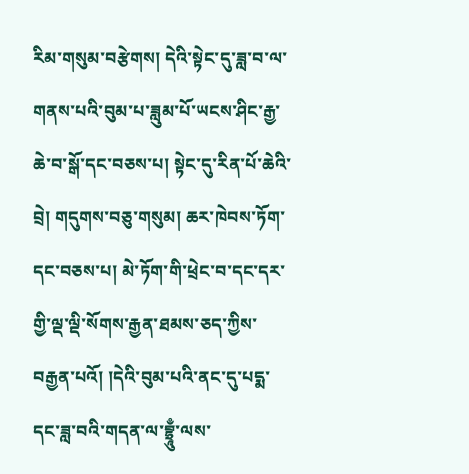རིམ་གསུམ་བརྩེགས། དེའི་སྟེང་དུ་ཟླ་བ་ལ་གནས་པའི་བུམ་པ་ཟླུམ་པོ་ཡངས་ཤིང་རྒྱ་ཆེ་བ་སྒོ་དང་བཅས་པ། སྟེང་དུ་རིན་པོ་ཆེའི་བྲེ། གདུགས་བཅུ་གསུམ། ཆར་ཁེབས་ཏོག་དང་བཅས་པ། མེ་ཏོག་གི་ཕྲེང་བ་དང་དར་གྱི་ལྡ་ལྡི་སོགས་རྒྱན་ཐམས་ཅད་ཀྱིས་བརྒྱན་པའོ། །དེའི་བུམ་པའི་ནང་དུ་པདྨ་དང་ཟླ་བའི་གདན་ལ་བྷྲཱུྃ་ལས་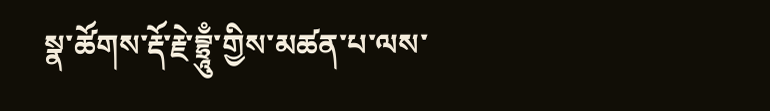སྣ་ཚོགས་རྡོ་རྗེ་བྷྲཱུྃ་གྱིས་མཚན་པ་ལས་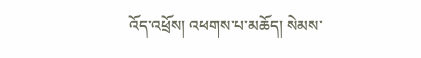འོད་འཕྲོས། འཕགས་པ་མཆོད། སེམས་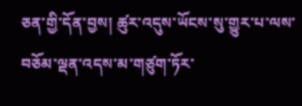ཅན་གྱི་དོན་བྱས། ཚུར་འདུས་ཡོངས་སུ་གྱུར་པ་ལས་བཅོམ་ལྡན་འདས་མ་གཙུག་ཏོར་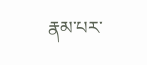རྣམ་པར་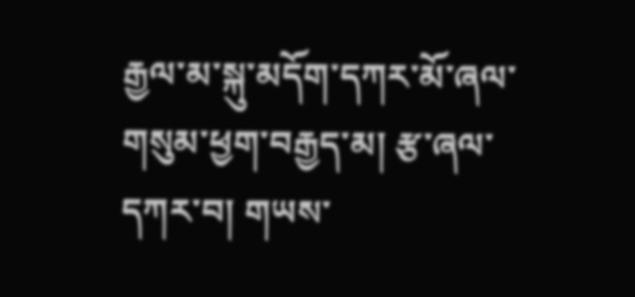རྒྱལ་མ་སྐུ་མདོག་དཀར་མོ་ཞལ་གསུམ་ཕྱག་བརྒྱད་མ། རྩ་ཞལ་དཀར་བ། གཡས་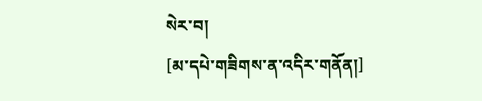སེར་བ།
[མ་དཔེ་གཟིགས་ན་འདིར་གནོན།]